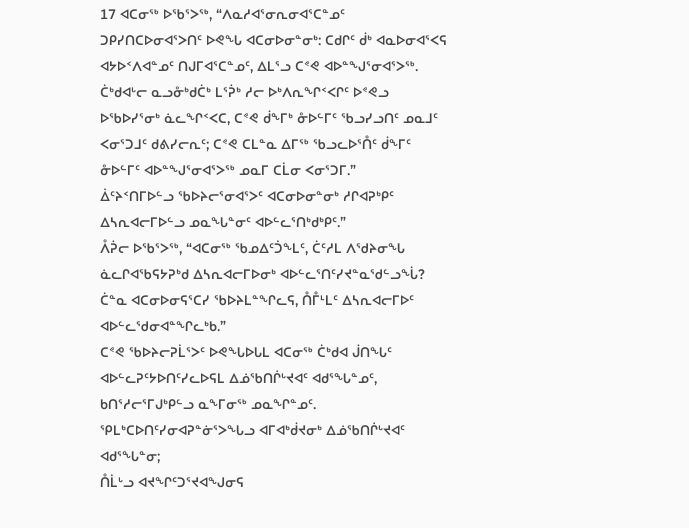17 ᐊᑕᓂᖅ ᐅᖃᕐᐳᖅ, “ᐱᓇᓱᐊᕐᓂᕆᓂᐊᕐᑕᓐᓄᑦ ᑐᑭᓯᑎᑕᐅᓂᐊᕐᐳᑎᑦ ᐅᕙᖓ ᐊᑕᓂᐅᓂᓐᓂᒃ: ᑕᑯᒋᑦ ᑰᒃ ᐊᓇᐅᓂᐊᕐᐸᕋ ᐊᔭᐅᑉᐱᐊᓐᓄᑦ ᑎᒍᒥᐊᕐᑕᓐᓄᑦ, ᐃᒪᕐᓗ ᑕᕝᕙ ᐊᐅᓐᖑᕐᓂᐊᕐᐳᖅ.
ᑖᒃᑯᐊᒡᓕ ᓇᓗᓁᒃᑯᑖᒃ ᒪᕐᕉᒃ ᓱᓕ ᐅᒃᐱᕆᖏᑉᐸᒋᑦ ᐅᕝᕙᓗ ᐅᖃᐅᓯᕐᓂᒃ ᓈᓚᖏᑉᐸᑕ, ᑕᕝᕙ ᑰᖕᒥᒃ ᓁᐅᓪᒥᑦ ᖃᓗᓯᓗᑎᑦ ᓄᓇᒧᑦ ᐸᓂᕐᑐᒧᑦ ᑯᕕᓯᓕᕆᑦ; ᑕᕝᕙ ᑕᒪᓐᓇ ᐃᒥᖅ ᖃᓗᓚᐅᕐᑍᑦ ᑰᖕᒥᑦ ᓁᐅᓪᒥᑦ ᐊᐅᓐᖑᕐᓂᐊᕐᐳᖅ ᓄᓇᒥ ᑕᒫᓂ ᐸᓂᕐᑐᒥ.”
ᐄᑦᔨᑉᑎᒥᐅᓪᓗ ᖃᐅᔨᓕᕐᓂᐊᕐᐳᑦ ᐊᑕᓂᐅᓂᓐᓂᒃ ᓱᒋᐊᕈᒃᑭᑦ ᐃᓴᕆᐊᓕᒥᐅᓪᓗ ᓄᓇᖓᓐᓂᑦ ᐊᐅᓪᓚᕐᑎᒃᑯᒃᑭᑦ.”
ᐰᕉᓕ ᐅᖃᕐᐳᖅ, “ᐊᑕᓂᖅ ᖃᓄᐃᑦᑑᖕᒪᑦ, ᑖᑦᓱᒪ ᐱᖁᔨᓂᖓ ᓈᓚᒋᐊᖃᕋᔭᕈᒃᑯ ᐃᓴᕆᐊᓕᒥᐅᓂᒃ ᐊᐅᓪᓚᕐᑎᑦᓯᔪᓐᓇᖁᓪᓗᖔ? ᑖᓐᓇ ᐊᑕᓂᐅᓂᕋᕐᑕᓯ ᖃᐅᔨᒪᓐᖏᓚᕋ, ᑍᒤᒻᒪᑦ ᐃᓴᕆᐊᓕᒥᐅᑦ ᐊᐅᓪᓚᖁᓂᐊᓐᖏᓚᒃᑲ.”
ᑕᕝᕙ ᖃᐅᔨᓕᕈᒫᕐᐳᑦ ᐅᕙᖓᐅᒐᒪ ᐊᑕᓂᖅ ᑖᒃᑯᐊ ᒎᑎᖓᑦ ᐊᐅᓪᓚᕈᑦᔭᐅᑎᑦᓯᓚᐅᕋᒪ ᐃᓅᖃᑎᒌᒡᔪᐊᑦ ᐊᑯᕐᖓᓐᓄᑦ, ᑲᑎᕐᓱᓕᕐᒥᒍᒃᑭᓪᓗ ᓇᖕᒥᓂᖅ ᓄᓇᖏᓐᓄᑦ. ᕿᒪᒃᑕᐅᑎᑦᓯᓂᐊᕈᓐᓃᕐᐳᖓᓗ ᐊᒥᐊᒃᑰᔪᓂᒃ ᐃᓅᖃᑎᒌᒡᔪᐊᑦ ᐊᑯᕐᖓᓐᓂ;
ᑍᒫᒡᓗ ᐊᔪᖏᑦᑐᕐᔪᐊᖑᓂᕋ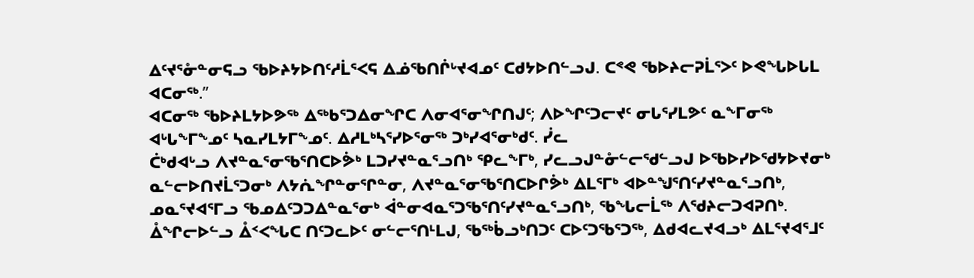ᐃᑦᔪᕐᓁᓐᓂᕋᓗ ᖃᐅᔨᔭᐅᑎᑦᓱᒫᕐᐸᕋ ᐃᓅᖃᑎᒌᒡᔪᐊᓄᑦ ᑕᑯᔭᐅᑎᓪᓗᒍ. ᑕᕝᕙ ᖃᐅᔨᓕᕈᒫᕐᐳᑦ ᐅᕙᖓᐅᒐᒪ ᐊᑕᓂᖅ.”
ᐊᑕᓂᖅ ᖃᐅᔨᒪᔭᐅᕗᖅ ᐃᖅᑲᕐᑐᐃᓂᖏᑕ ᐱᓂᐊᕐᓂᖏᑎᒍᑦ; ᐱᐅᖏᑦᑐᓕᔪᑦ ᓂᒐᕐᓯᒪᕗᑦ ᓇᖕᒥᓂᖅ ᐊᒡᒐᖕᒥᖕᓄᑦ ᓴᓇᓯᒪᔭᒥᖕᓄᑦ. ᐃᓱᒪᒃᓴᕐᓯᐅᕐᓂᖅ ᑐᒃᓯᐊᕐᓂᒃᑯᑦ. ᓰᓚ
ᑖᒃᑯᐊᒡᓗ ᐱᔪᓐᓇᕐᓂᖃᕐᑎᑕᐅᕘᒃ ᒪᑐᓯᔪᓐᓇᕐᓗᑎᒃ ᕿᓚᖕᒥᒃ, ᓯᓚᓗᒍᓐᓁᓪᓕᖁᓪᓗᒍ ᐅᖃᐅᓯᐅᖁᔭᐅᔪᓂᒃ ᓇᓪᓕᐅᑎᔪᒫᕐᑐᓂᒃ ᐱᔭᕇᖏᓐᓂᕐᒋᓐᓂ, ᐱᔪᓐᓇᕐᓂᖃᕐᑎᑕᐅᒋᕘᒃ ᐃᒪᕐᒥᒃ ᐊᐅᓐᖑᕐᑎᑦᓯᔪᓐᓇᕐᓗᑎᒃ, ᓄᓇᕐᔪᐊᕐᒥᓗ ᖃᓄᐃᑦᑐᑐᐃᓐᓇᕐᓂᒃ ᐋᓐᓂᐊᓇᕐᑐᖃᕐᑎᑦᓯᔪᓐᓇᕐᓗᑎᒃ, ᖃᖓᓕᒫᖅ ᐱᖁᔨᓕᑐᐊᕈᑎᒃ.
ᐂᖏᓕᐅᓪᓗ ᐂᑉᐸᖓᑕ ᑎᑦᑐᓚᐅᑦ ᓂᓪᓕᕐᑎᒻᒪᒍ, ᖃᖅᑳᓗᒃᑎᑐᑦ ᑕᐅᑦᑐᖃᕐᑐᖅ, ᐃᑯᐊᓚᔪᐊᓗᒃ ᐃᒪᕐᔪᐊᕐᒧᑦ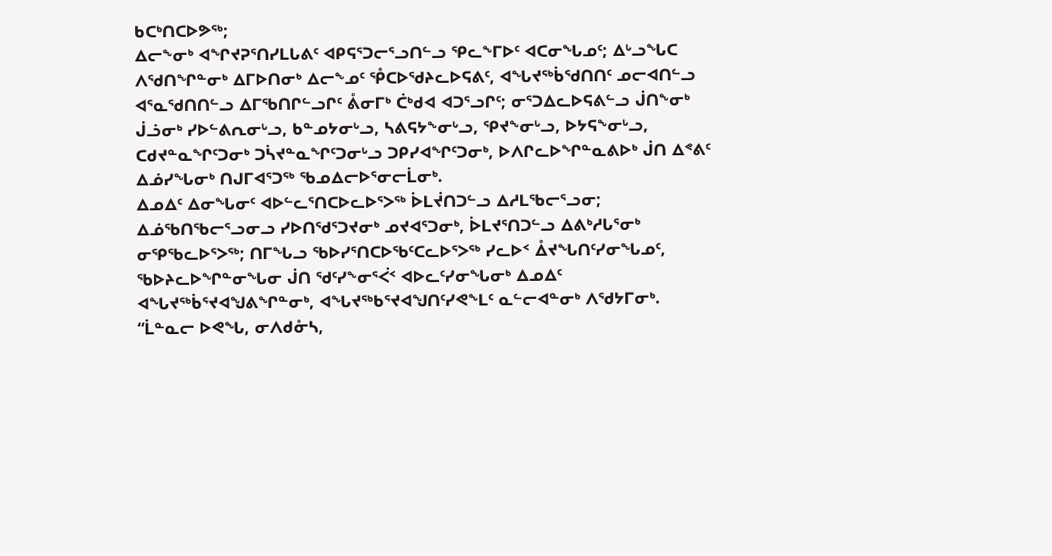ᑲᑕᒃᑎᑕᐅᕗᖅ;
ᐃᓕᖕᓂᒃ ᐊᖏᔪᕈᕐᑎᓯᒪᒐᕕᑦ ᐊᑭᕋᕐᑐᓕᕐᓗᑎᓪᓗ ᕿᓚᖕᒥᐅᑦ ᐊᑕᓂᖓᓄᑦ; ᐃᒡᓗᖓᑕ ᐱᖁᑎᖏᓐᓂᒃ ᐃᒥᐅᑎᓂᒃ ᐃᓕᖕᓄᑦ ᕾᑕᐅᖁᔨᓚᐅᕋᕕᑦ, ᐊᖓᔪᖅᑳᖁᑎᑎᑦ ᓄᓕᐊᑎᓪᓗ ᐊᕐᓇᖁᑎᑎᓪᓗ ᐃᒥᖃᑎᒋᓪᓗᒋᑦ ᕔᓂᒥᒃ ᑖᒃᑯᐊ ᐊᑐᕐᓗᒋᑦ; ᓂᕐᑐᐃᓚᐅᕋᕕᓪᓗ ᒎᑎᖕᓂᒃ ᒎᓘᓂᒃ ᓯᐅᓪᕕᕆᓂᒡᓗ, ᑲᓐᓄᔭᓂᒡᓗ, ᓴᕕᕋᔭᖕᓂᒡᓗ, ᕿᔪᖕᓂᒡᓗ, ᐅᔭᕋᖕᓂᒡᓗ, ᑕᑯᔪᓐᓇᖏᑦᑐᓂᒃ ᑐᓵᔪᓐᓇᖏᑦᑐᓂᒡᓗ ᑐᑭᓯᐊᖏᑦᑐᓂᒃ, ᐅᐱᒋᓚᐅᖏᓐᓇᕕᐅᒃ ᒎᑎ ᐃᕝᕕᑦ ᐃᓅᓯᖓᓂᒃ ᑎᒍᒥᐊᕐᑐᖅ ᖃᓄᐃᓕᐅᕐᓂᓕᒫᓂᒃ.
ᐃᓄᐃᑦ ᐃᓂᖓᓂᑦ ᐊᐅᓪᓚᕐᑎᑕᐅᓚᐅᕐᐳᖅ ᐆᒪᔫᑎᑐᓪᓗ ᐃᓱᒪᖃᓕᕐᓗᓂ; ᐃᓅᖃᑎᖃᓕᕐᓗᓂᓗ ᓯᐅᑎᖁᕐᑐᔪᓂᒃ ᓄᔪᐊᕐᑐᓂᒃ, ᐆᒪᔪᕐᑎᑐᓪᓗ ᐃᕕᒃᓱᒐᕐᓂᒃ ᓂᕿᖃᓚᐅᕐᐳᖅ; ᑎᒥᖓᓗ ᖃᐅᓯᕐᑎᑕᐅᖃᑦᑕᓚᐅᕐᐳᖅ ᓯᓚᐅᑉ ᐂᔪᖓᑎᑦᓯᓂᖓᓄᑦ, ᖃᐅᔨᓚᐅᖏᓐᓂᖓᓂ ᒎᑎ ᖁᑦᓯᖕᓂᕐᐹᑉ ᐊᐅᓚᑦᓯᓂᖓᓂᒃ ᐃᓄᐃᑦ ᐊᖓᔪᖅᑳᕐᔪᐊᖑᕕᖏᓐᓂᒃ, ᐊᖓᔪᖅᑲᕐᔪᐊᖑᑎᑦᓯᕙᖕᒪᑦ ᓇᓪᓕᐊᓐᓂᒃ ᐱᖁᔭᒥᓂᒃ.
“ᒫᓐᓇᓕ ᐅᕙᖓ, ᓂᐱᑯᓁᓴ,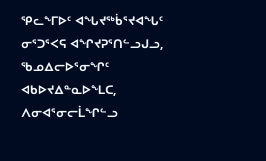ᕿᓚᖕᒥᐅᑦ ᐊᖓᔪᖅᑳᕐᔪᐊᖓᑦ ᓂᕐᑐᕐᐸᕋ ᐊᖏᔪᕈᕐᑎᓪᓗᒍᓗ, ᖃᓄᐃᓕᐅᕐᓂᖏᑦ ᐊᑲᐅᔪᐃᓐᓇᐅᖕᒪᑕ, ᐱᓂᐊᕐᓂᓕᒫᖏᓪᓗ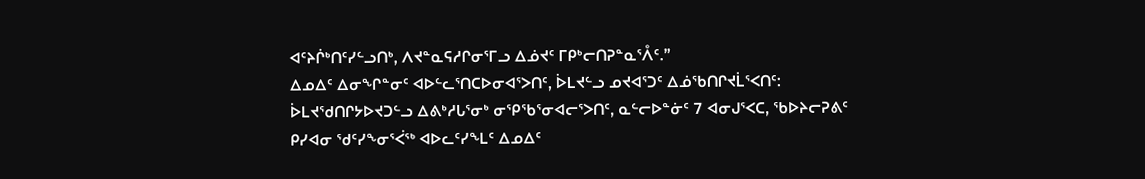ᐊᑦᔨᒌᒃᑎᑦᓯᓪᓗᑎᒃ, ᐱᔪᓐᓇᕋᓱᒋᓂᕐᒥᓗ ᐃᓅᔪᑦ ᒥᑭᒃᓕᑎᕈᓐᓇᕐᐰᑦ.”
ᐃᓄᐃᑦ ᐃᓂᖏᓐᓂᑦ ᐊᐅᓪᓚᕐᑎᑕᐅᓂᐊᕐᐳᑎᑦ, ᐆᒪᔪᓪᓗ ᓄᔪᐊᕐᑐᑦ ᐃᓅᖃᑎᒋᔪᒫᕐᐸᑎᑦ: ᐆᒪᔪᖁᑎᒋᔭᐅᔪᑐᓪᓗ ᐃᕕᒃᓱᒐᕐᓂᒃ ᓂᕿᖃᕐᓂᐊᓕᕐᐳᑎᑦ, ᓇᓪᓕᐅᓐᓃᑦ 7 ᐊᓂᒍᕐᐸᑕ, ᖃᐅᔨᓕᕈᕕᑦ ᑭᓯᐊᓂ ᖁᑦᓯᖕᓂᕐᐹᖅ ᐊᐅᓚᑦᓯᖕᒪᑦ ᐃᓄᐃᑦ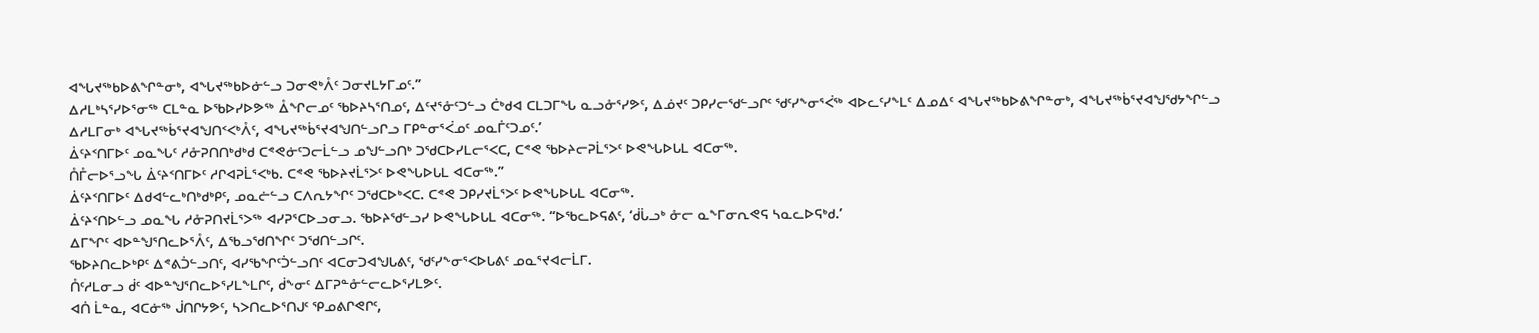ᐊᖓᔪᖅᑲᐅᕕᖏᓐᓂᒃ, ᐊᖓᔪᖅᑲᐅᓃᓪᓗ ᑐᓂᕙᒃᐰᑦ ᑐᓂᔪᒪᔭᒥᓄᑦ.”
ᐃᓱᒪᒃᓴᕐᓯᐅᕐᓂᖅ ᑕᒪᓐᓇ ᐅᖃᐅᓯᐅᕗᖅ ᐂᖏᓕᓄᑦ ᖃᐅᔨᓴᕐᑎᓄᑦ, ᐃᑦᔪᕐᓁᑦᑐᓪᓗ ᑖᒃᑯᐊ ᑕᒪᑐᒥᖓ ᓇᓗᓁᕐᓯᕗᑦ, ᐃᓅᔪᑦ ᑐᑭᓯᓕᖁᓪᓗᒋᑦ ᖁᑦᓯᖕᓂᕐᐹᖅ ᐊᐅᓚᑦᓯᖕᒪᑦ ᐃᓄᐃᑦ ᐊᖓᔪᖅᑲᐅᕕᖏᓐᓂᒃ, ᐊᖓᔪᖅᑳᕐᔪᐊᖑᖁᔭᖏᓪᓗ ᐃᓱᒪᒥᓂᒃ ᐊᖓᔪᖅᑳᕐᔪᐊᖑᑎᑉᐸᒃᐰᑦ, ᐊᖓᔪᖅᑳᕐᔪᐊᖑᑎᓪᓗᒋᓗ ᒥᑭᓐᓂᕐᐹᓄᑦ ᓄᓇᒦᑦᑐᓄᑦ.’
ᐄᑦᔨᑉᑎᒥᐅᑦ ᓄᓇᖓᑦ ᓱᓁᕈᑎᑎᒃᑯᒃᑯ ᑕᕝᕙᓃᑦᑐᓕᒫᓪᓗ ᓄᖑᓪᓗᑎᒃ ᑐᖁᑕᐅᓯᒪᓕᕐᐸᑕ, ᑕᕝᕙ ᖃᐅᔨᓕᕈᒫᕐᐳᑦ ᐅᕙᖓᐅᒐᒪ ᐊᑕᓂᖅ.
ᑍᒤᓕᐅᕐᓗᖓ ᐄᑦᔨᑉᑎᒥᐅᑦ ᓱᒋᐊᕈᒫᕐᐸᒃᑲ. ᑕᕝᕙ ᖃᐅᔨᔪᒫᕐᐳᑦ ᐅᕙᖓᐅᒐᒪ ᐊᑕᓂᖅ.”
ᐄᑦᔨᑉᑎᒥᐅᑦ ᐃᑯᐊᓪᓚᒃᑎᒃᑯᒃᑭᑦ, ᓄᓇᓖᓪᓗ ᑕᐱᕆᔭᖏᑦ ᑐᖁᑕᐅᒃᐸᑕ. ᑕᕝᕙ ᑐᑭᓯᔪᒫᕐᐳᑦ ᐅᕙᖓᐅᒐᒪ ᐊᑕᓂᖅ.
ᐄᑦᔨᑉᑎᐅᓪᓗ ᓄᓇᖓ ᓱᓁᕈᑎᔪᒫᕐᐳᖅ ᐊᓯᕈᕐᑕᐅᓗᓂᓗ. ᖃᐅᔨᖁᓪᓗᓯ ᐅᕙᖓᐅᒐᒪ ᐊᑕᓂᖅ. “ᐅᖃᓚᐅᕋᕕᑦ, ‘ᑰᒑᓗᒃ ᓁᓕ ᓇᖕᒥᓂᕆᕙᕋ ᓴᓇᓚᐅᕋᒃᑯ.’
ᐃᒥᖏᑦ ᐊᐅᓐᖑᕐᑎᓚᐅᕐᐰᑦ, ᐃᖃᓗᖁᑎᖏᑦ ᑐᖁᑎᓪᓗᒋᑦ.
ᖃᐅᔨᑎᓚᐅᒃᑭᑦ ᐃᕝᕕᑑᓪᓗᑎᑦ, ᐊᓯᖃᖏᑦᑑᓪᓗᑎᑦ ᐊᑕᓂᑐᐊᖑᒐᕕᑦ, ᖁᑦᓯᖕᓂᕐᐸᐅᒐᕕᑦ ᓄᓇᕐᔪᐊᓕᒫᒥ.
ᑍᑦᓱᒪᓂᓗ ᑰᑦ ᐊᐅᓐᖑᕐᑎᓚᐅᕐᓯᒪᖕᒪᒋᑦ, ᑰᖕᓂᑦ ᐃᒥᕈᓐᓁᓪᓕᓚᐅᕐᓯᒪᕗᑦ.
ᐊᑏ ᒫᓐᓇ, ᐊᑕᓃᖅ ᒎᑎᒋᔭᕗᑦ, ᓴᐳᑎᓚᐅᕐᑎᒍᑦ ᕿᓄᕕᒋᕙᒋᑦ,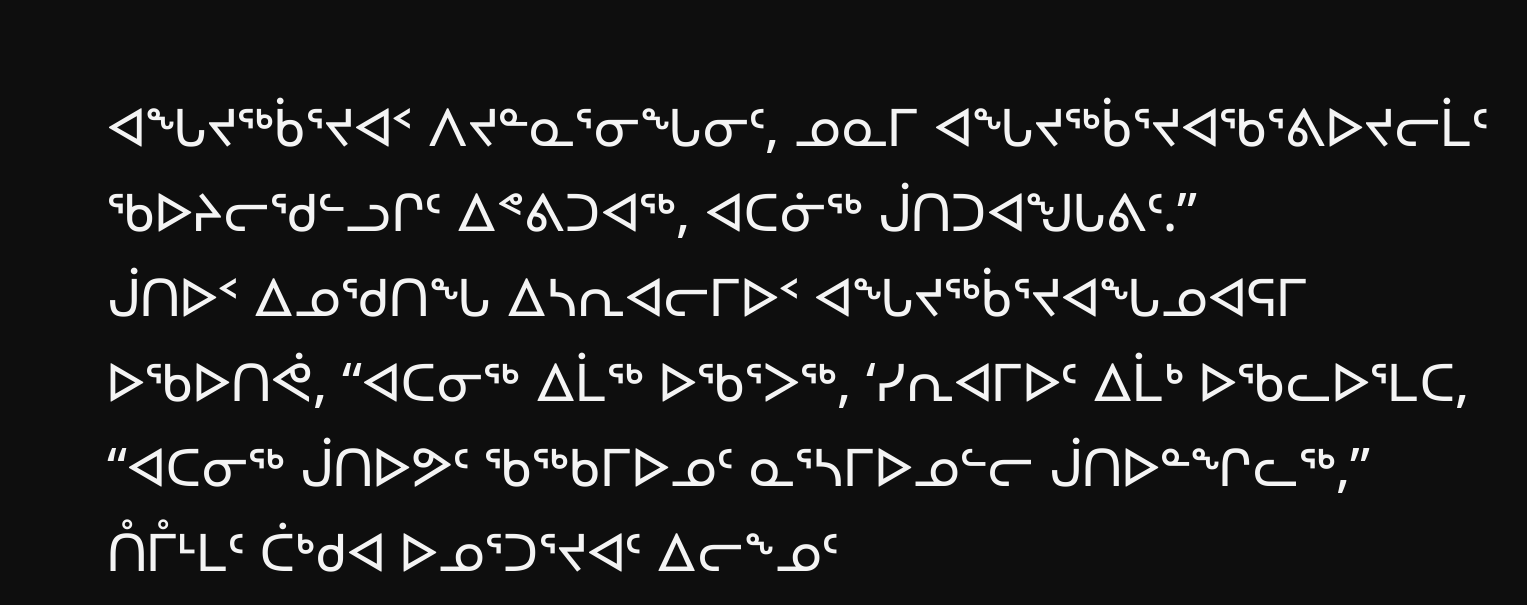ᐊᖓᔪᖅᑳᕐᔪᐊᑉ ᐱᔪᓐᓇᕐᓂᖓᓂᑦ, ᓄᓇᒥ ᐊᖓᔪᖅᑳᕐᔪᐊᖃᕐᕕᐅᔪᓕᒫᑦ ᖃᐅᔨᓕᖁᓪᓗᒋᑦ ᐃᕝᕕᑐᐊᖅ, ᐊᑕᓃᖅ ᒎᑎᑐᐊᖑᒐᕕᑦ.”
ᒎᑎᐅᑉ ᐃᓄᖁᑎᖓ ᐃᓴᕆᐊᓕᒥᐅᑉ ᐊᖓᔪᖅᑳᕐᔪᐊᖓᓄᐊᕋᒥ ᐅᖃᐅᑎᕚ, “ᐊᑕᓂᖅ ᐃᒫᖅ ᐅᖃᕐᐳᖅ, ‘ᓯᕆᐊᒥᐅᑦ ᐃᒫᒃ ᐅᖃᓚᐅᕐᒪᑕ, “ᐊᑕᓂᖅ ᒎᑎᐅᕗᑦ ᖃᖅᑲᒥᐅᓄᑦ ᓇᕐᓴᒥᐅᓄᓪᓕ ᒎᑎᐅᓐᖏᓚᖅ,” ᑍᒤᒻᒪᑦ ᑖᒃᑯᐊ ᐅᓄᕐᑐᕐᔪᐊᑦ ᐃᓕᖕᓄᑦ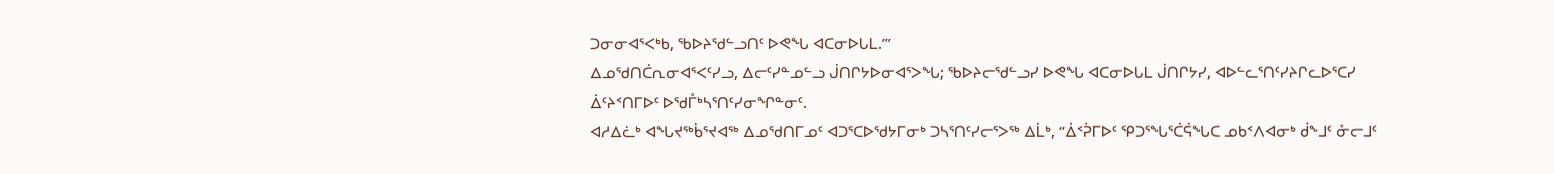ᑐᓂᓂᐊᕐᐸᒃᑲ, ᖃᐅᔨᖁᓪᓗᑎᑦ ᐅᕙᖓ ᐊᑕᓂᐅᒐᒪ.’”
ᐃᓄᖁᑎᑖᕆᓂᐊᕐᐸᑦᓯᓗ, ᐃᓕᑦᓯᓐᓄᓪᓗ ᒎᑎᒋᔭᐅᓂᐊᕐᐳᖓ; ᖃᐅᔨᓕᖁᓪᓗᓯ ᐅᕙᖓ ᐊᑕᓂᐅᒐᒪ ᒎᑎᒋᔭᓯ, ᐊᐅᓪᓚᕐᑎᑦᓯᔨᒋᓚᐅᕐᑕᓯ ᐄᑦᔨᑉᑎᒥᐅᑦ ᐅᖁᒤᒃᓴᕐᑎᑦᓯᓂᖏᓐᓂᑦ.
ᐊᓱᐃᓛᒃ ᐊᖓᔪᖅᑳᕐᔪᐊᖅ ᐃᓄᖁᑎᒥᓄᑦ ᐊᑐᕐᑕᐅᖁᔭᒥᓂᒃ ᑐᓴᕐᑎᑦᓯᓕᕐᐳᖅ ᐃᒫᒃ, “ᐄᑉᕉᒥᐅᑦ ᕿᑐᕐᖓᕐᑖᕌᖓᑕ ᓄᑲᑉᐱᐊᓂᒃ ᑰᖕᒧᑦ ᓁᓕᒧᑦ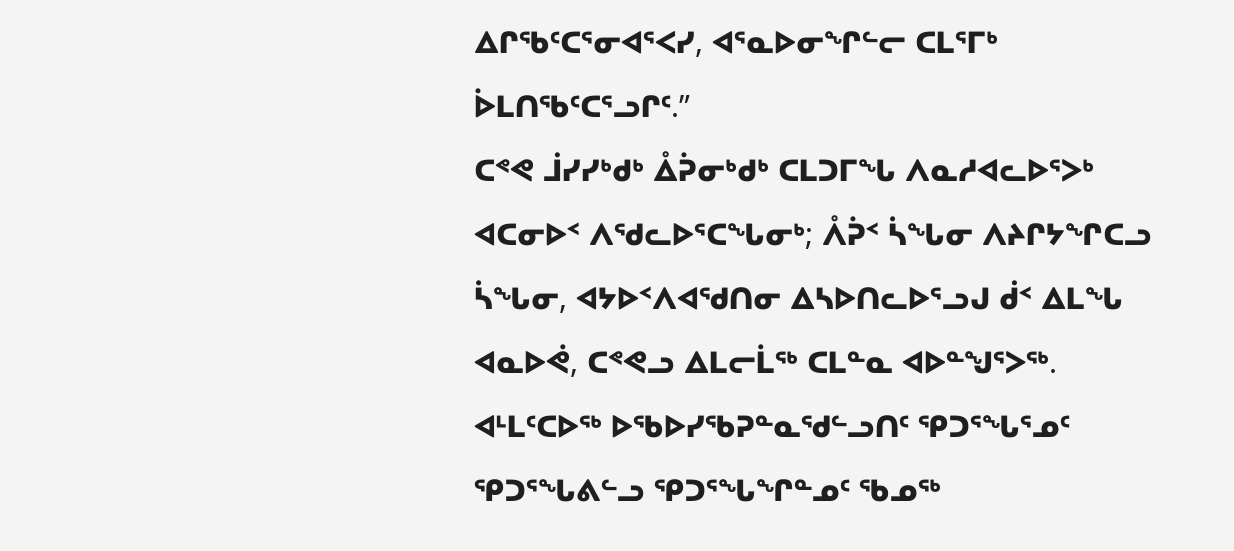ᐃᒋᖃᑦᑕᕐᓂᐊᕐᐸᓯ, ᐊᕐᓇᐅᓂᖏᓪᓕ ᑕᒪᕐᒥᒃ ᐆᒪᑎᖃᑦᑕᕐᓗᒋᑦ.”
ᑕᕝᕙ ᒨᓯᓯᒃᑯᒃ ᐂᕉᓂᒃᑯᒃ ᑕᒪᑐᒥᖓ ᐱᓇᓱᐊᓚᐅᕐᐳᒃ ᐊᑕᓂᐅᑉ ᐱᖁᓚᐅᕐᑕᖓᓂᒃ; ᐰᕉᑉ ᓵᖓᓂ ᐱᔨᒋᔭᖏᑕᓗ ᓵᖓᓂ, ᐊᔭᐅᑉᐱᐊᖁᑎᓂ ᐃᓴᐅᑎᓚᐅᕐᓗᒍ ᑰᑉ ᐃᒪᖓ ᐊᓇᐅᕚ, ᑕᕝᕙᓗ ᐃᒪᓕᒫᖅ ᑕᒪᓐᓇ ᐊᐅᓐᖑᕐᐳᖅ.
ᐊᒻᒪᑦᑕᐅᖅ ᐅᖃᐅᓯᖃᕈᓐᓇᖁᓪᓗᑎᑦ ᕿᑐᕐᖓᕐᓄᑦ ᕿᑐᕐᖓᕕᓪᓗ ᕿᑐᕐᖓᖏᓐᓄᑦ ᖃᓄᖅ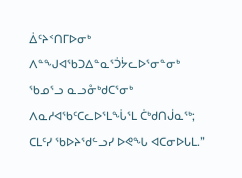ᐄᑦᔨᑉᑎᒥᐅᓂᒃ ᐱᓐᖑᐊᖃᑐᐃᓐᓇᕐᑑᔮᓚᐅᕐᓂᓐᓂᒃ ᖃᓄᕐᓗ ᓇᓗᓁᒃᑯᑕᕐᓂᒃ ᐱᓇᓱᐊᖃᑦᑕᓚᐅᕐᒪᖔᕐᒪ ᑖᒃᑯᑎᒎᓇᖅ; ᑕᒪᑦᓯ ᖃᐅᔨᖁᓪᓗᓯ ᐅᕙᖓ ᐊᑕᓂᐅᒐᒪ.”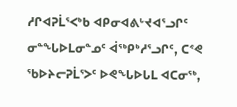ᓱᒋᐊᕈᒫᕐᐸᒃᑲ ᐊᑭᓂᐊᕕᒡᔪᐊᕐᓗᒋᑦ ᓂᓐᖓᐅᒪᓂᓐᓄᑦ ᐋᖅᑭᒃᓱᕐᓗᒋᑦ, ᑕᕝᕙ ᖃᐅᔨᓕᕈᒫᕐᐳᑦ ᐅᕙᖓᐅᒐᒪ ᐊᑕᓂᖅ,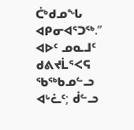ᑖᒃᑯᓄᖓ ᐊᑭᓂᐊᕐᑐᖅ.”
ᐊᐅᑦ ᓄᓇᒧᑦ ᑯᕕᔪᒫᕐᐸᕋ ᖃᖅᑲᓄᓪᓗ ᐊᒡᓛᑦ; ᑰᓪᓗ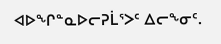ᐊᐅᖏᓐᓇᐅᓕᕈᒫᕐᐳᑦ ᐃᓕᖕᓂᑦ.